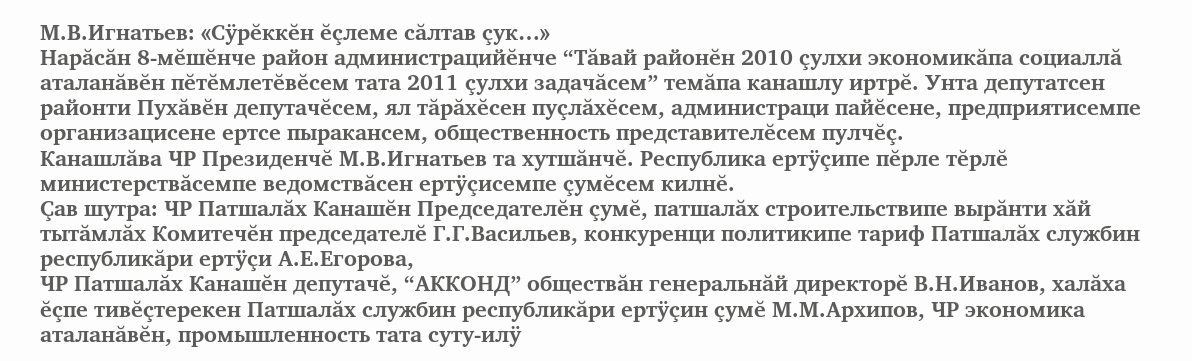М.В.Игнатьев: «Сÿрĕккĕн ĕçлеме сăлтав çук…»
Нарăсăн 8-мĕшĕнче район администрацийĕнче “Тăвай районĕн 2010 çулхи экономикăпа социаллă аталанăвĕн пĕтĕмлетĕвĕсем тата 2011 çулхи задачăсем” темăпа канашлу иртрĕ. Унта депутатсен районти Пухăвĕн депутачĕсем, ял тăрăхĕсен пуçлăхĕсем, администраци пайĕсене, предприятисемпе организацисене ертсе пыракансем, общественность представителĕсем пулчĕç.
Канашлăва ЧР Президенчĕ М.В.Игнатьев та хутшăнчĕ. Республика ертÿçипе пĕрле тĕрлĕ министерствăсемпе ведомствăсен ертÿçисемпе çумĕсем килнĕ.
Çав шутра: ЧР Патшалăх Канашĕн Председателĕн çумĕ, патшалăх строительствипе вырăнти хăй тытăмлăх Комитечĕн председателĕ Г.Г.Васильев, конкуренци политикипе тариф Патшалăх службин республикăри ертÿçи А.Е.Егорова,
ЧР Патшалăх Канашĕн депутачĕ, “АККОНД” обществăн генеральнăй директорĕ В.Н.Иванов, халăха ĕçпе тивĕçтерекен Патшалăх службин республикăри ертÿçин çумĕ М.М.Архипов, ЧР экономика аталанăвĕн, промышленность тата суту-илÿ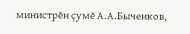министрĕн çумĕ А.А.Быченков,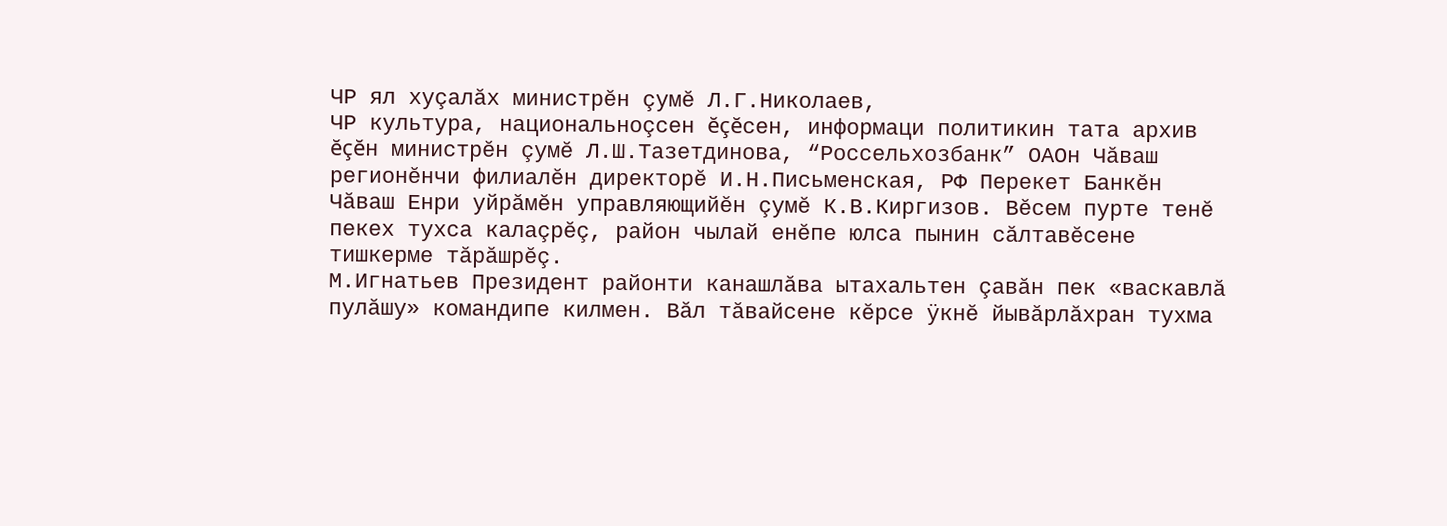ЧР ял хуçалăх министрĕн çумĕ Л.Г.Николаев,
ЧР культура, национальноçсен ĕçĕсен, информаци политикин тата архив ĕçĕн министрĕн çумĕ Л.Ш.Тазетдинова, “Россельхозбанк” ОАОн Чăваш регионĕнчи филиалĕн директорĕ И.Н.Письменская, РФ Перекет Банкĕн Чăваш Енри уйрăмĕн управляющийĕн çумĕ К.В.Киргизов. Вĕсем пурте тенĕ пекех тухса калаçрĕç, район чылай енĕпе юлса пынин сăлтавĕсене тишкерме тăрăшрĕç.
М.Игнатьев Президент районти канашлăва ытахальтен çавăн пек «васкавлă пулăшу» командипе килмен. Вăл тăвайсене кĕрсе ÿкнĕ йывăрлăхран тухма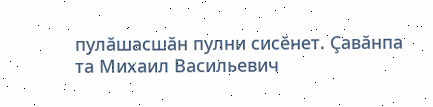пулăшасшăн пулни сисĕнет. Çавăнпа та Михаил Васильевич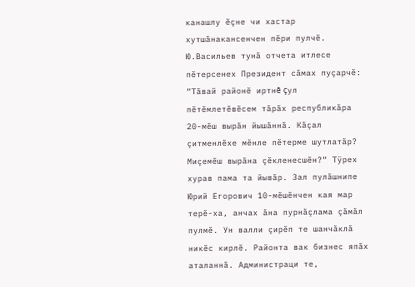канашлу ĕçне чи хастар хутшăнакансенчен пĕри пулчĕ. Ю.Васильев тунă отчета итлесе пĕтерсенех Президент сăмах пуçарчĕ: “Тăвай районĕ иртнĕ çул пĕтĕмлетĕвĕсем тăрăх республикăра 20-мĕш вырăн йышăннă. Кăçал çитменлĕхе мĕнле пĕтерме шутлатăр? Миçемĕш вырăна çĕкленесшĕн?“ Тÿрех хурав пама та йывăр. Зал пулăшнипе Юрий Егорович 10-мĕшĕнчен кая мар терĕ-ха, анчах ăна пурнăçлама çăмăл пулмĕ. Ун валли çирĕп те шанчăклă никĕс кирлĕ. Районта вак бизнес япăх аталаннă. Администраци те,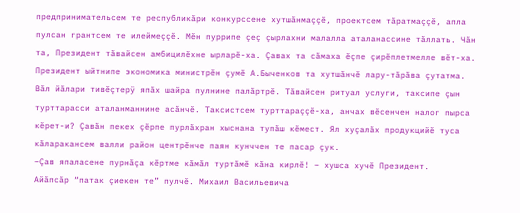предпринимательсем те республикăри конкурссене хутшăнмаççĕ, проектсем тăратмаççĕ, апла пулсан грантсем те илеймеççĕ. Мĕн пуррипе çеç çырлахни малалла аталанассине тăллать. Чăн та, Президент тăвайсен амбицилĕхне ырларĕ-ха. Çавах та сăмаха ĕçпе çирĕплетмелле вĕт-ха. Президент ыйтнипе экономика министрĕн çумĕ А.Быченков та хутшăнчĕ лару-тăрăва çутатма. Вăл йăлари тивĕçтерÿ япăх шайра пулнине палăртрĕ. Тăвайсен ритуал услуги, таксипе çын турттарасси аталанманнине асăнчĕ. Таксистсем турттараççĕ-ха, анчах вĕсенчен налог пырса кĕрет-и? Çавăн пекех çĕрпе пурлăхран хыснана тупăш кĕмест. Ял хуçалăх продукцийĕ туса кăларакансем валли район центрĕнче паян кунччен те пасар çук.
–Çав япаласене пурнăçа кĕртме кăмăл туртăмĕ кăна кирлĕ! – хушса хучĕ Президент.
Айăпсăр “патак çиекен те” пулчĕ. Михаил Васильевича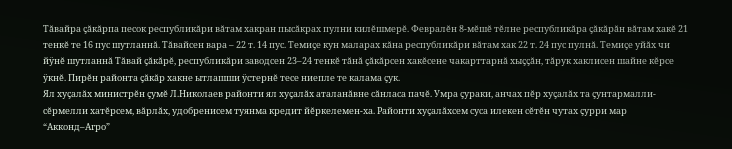Тăвайра çăкăрпа песок республикăри вăтам хакран пысăкрах пулни килĕшмерĕ. Февралĕн 8-мĕшĕ тĕлне республикăра çăкăрăн вăтам хакĕ 21 тенкĕ те 16 пус шутланнă. Тăвайсен вара – 22 т. 14 пус. Темиçе кун маларах кăна республикăри вăтам хак 22 т. 24 пус пулнă. Темиçе уйăх чи йÿнĕ шутланнă Тăвай çăкăрĕ, республикăри заводсен 23–24 тенкĕ тăнă çăкăрсен хакĕсене чакарттарнă хыççăн, тăрук хаклисен шайне кĕрсе ÿкнĕ. Пирĕн районта çăкăр хакне ытлашши ÿстернĕ тесе ниепле те калама çук.
Ял хуçалăх министрĕн çумĕ Л.Николаев районти ял хуçалăх аталанăвне сăнласа пачĕ. Умра çураки, анчах пĕр хуçалăх та çунтармалли-сĕрмелли хатĕрсем, вăрлăх, удобренисем туянма кредит йĕркелемен-ха. Районти хуçалăхсем суса илекен сĕтĕн чутах çурри мар “Акконд–Агро”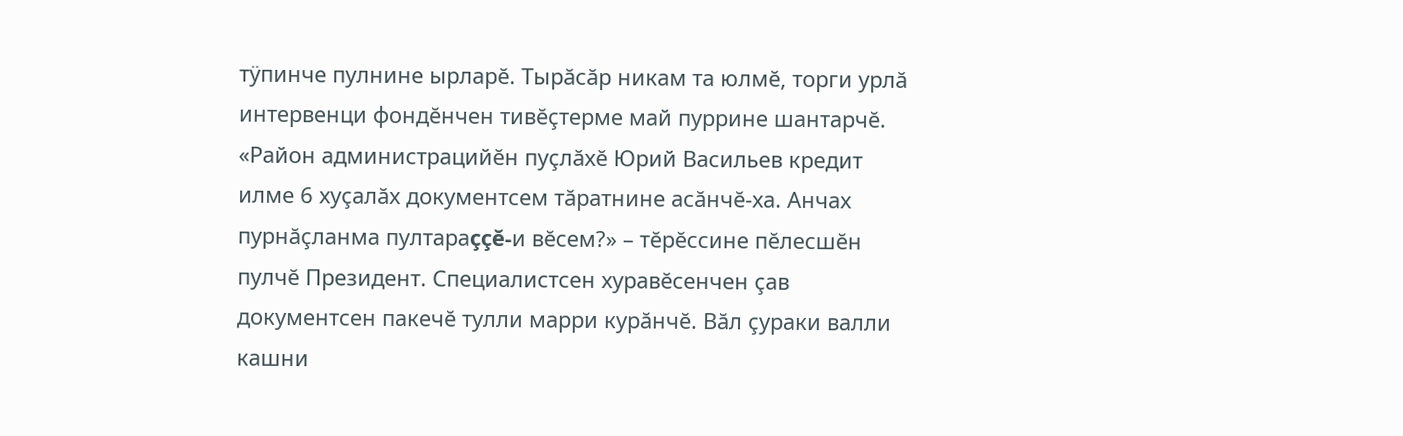тÿпинче пулнине ырларĕ. Тырăсăр никам та юлмĕ, торги урлă интервенци фондĕнчен тивĕçтерме май пуррине шантарчĕ.
«Район администрацийĕн пуçлăхĕ Юрий Васильев кредит илме 6 хуçалăх документсем тăратнине асăнчĕ-ха. Анчах пурнăçланма пултараççĕ-и вĕсем?» – тĕрĕссине пĕлесшĕн пулчĕ Президент. Специалистсен хуравĕсенчен çав документсен пакечĕ тулли марри курăнчĕ. Вăл çураки валли кашни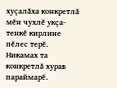хуçалăха конкретлă мĕн чухлĕ укçа-тенкĕ кирлине пĕлес терĕ. Никамах та конкретлă хурав параймарĕ.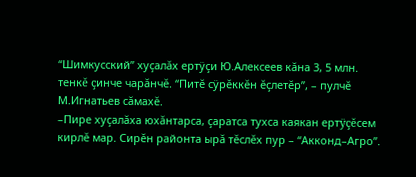“Шимкусский” хуçалăх ертÿçи Ю.Алексеев кăна 3, 5 млн. тенкĕ çинче чарăнчĕ. “Питĕ сÿрĕккĕн ĕçлетĕр”, – пулчĕ М.Игнатьев сăмахĕ.
–Пире хуçалăха юхăнтарса, çаратса тухса каякан ертÿçĕсем кирлĕ мар. Сирĕн районта ырă тĕслĕх пур – “Акконд–Агро”.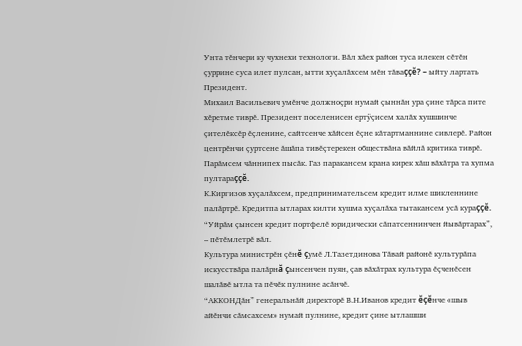Унта тĕнчери ку чухнехи технологи. Вăл хăех район туса илекен сĕтĕн çуррине суса илет пулсан, ытти хуçалăхсем мĕн тăваççĕ? – ыйту лартать Президент.
Михаил Васильевич умĕнче должноçри нумай çыннăн ура çине тăрса пите хĕретме тиврĕ. Президент поселенисен ертÿçисем халăх хушшинче çителĕксĕр ĕçленине, сайтсенче хăйсен ĕçне кăтартманнине сивлерĕ. Район центрĕнчи çуртсене ăшăпа тивĕçтерекен обществăна вăйлă критика тиврĕ. Парăмсем чăннипех пысăк. Газ паракансем крана кирек хăш вăхăтра та хупма пултараççĕ.
К.Киргизов хуçалăхсем, предпринимательсем кредит илме шикленнине палăртрĕ. Кредитпа ытларах килти хушма хуçалăха тытакансем усă кураççĕ. “Уйрăм çынсен кредит портфелĕ юридически сăпатсеннинчен йывăртарах”, – пĕтĕмлетрĕ вăл.
Культура министрĕн çĕнĕ çумĕ Л.Тазетдинова Тăвай районĕ культурăпа искусствăра палăрнă çынсенчен пуян, çав вăхăтрах культура ĕçченĕсен шалăвĕ ытла та пĕчĕк пулнине асăнчĕ.
“АККОНДăн” генеральнăй директорĕ В.Н.Иванов кредит ĕçĕнче «шыв айĕнчи сăмсахсем» нумай пулнине, кредит çине ытлашши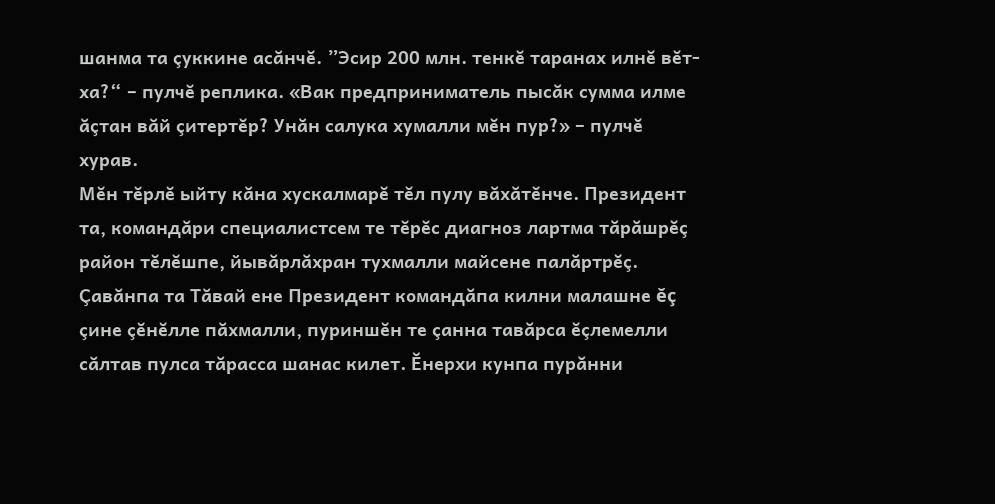шанма та çуккине асăнчĕ. ”Эсир 200 млн. тенкĕ таранах илнĕ вĕт-ха?“ – пулчĕ реплика. «Вак предприниматель пысăк сумма илме ăçтан вăй çитертĕр? Унăн салука хумалли мĕн пур?» – пулчĕ хурав.
Мĕн тĕрлĕ ыйту кăна хускалмарĕ тĕл пулу вăхăтĕнче. Президент та, командăри специалистсем те тĕрĕс диагноз лартма тăрăшрĕç район тĕлĕшпе, йывăрлăхран тухмалли майсене палăртрĕç. Çавăнпа та Тăвай ене Президент командăпа килни малашне ĕç çине çĕнĕлле пăхмалли, пуриншĕн те çанна тавăрса ĕçлемелли сăлтав пулса тăрасса шанас килет. Ĕнерхи кунпа пурăнни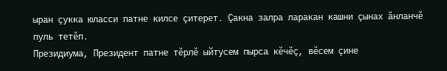ыран çукка юласси патне килсе çитерет. Çакна залра ларакан кашни çынах ăнланчĕ пуль тетĕп.
Президиума, Президент патне тĕрлĕ ыйтусем пырса кĕчĕç, вĕсем çине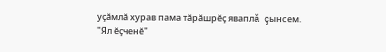уçăмлă хурав пама тăрăшрĕç яваплă çынсем.
"Ял ĕçченĕ"